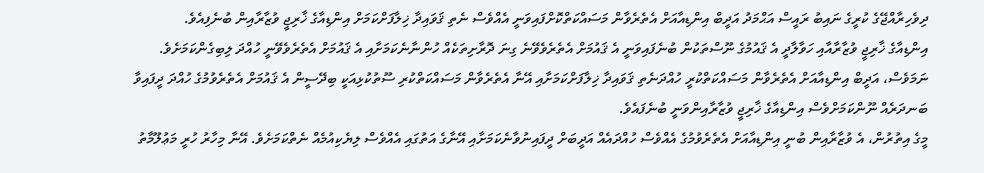ދިވެހިރާއްޖޭގެ ކުރީގެ ނައިބު ރައީސް އަޙްމަދު އަދީބް އިންޑިއާއަށް އެތެރެވާން މަސައްކަތްކޮށްފައިވަނީ އެއްވެސް ނެތި ޤަވައިދާ ޚިލާފަށްކަމަށް އިންޑިއާގެ ޚާރިޖީ ވުޒާރާއިން ބުނެފިއެވެ.
އިންޑިއާގެ ޚާރިޖީ ވުޒާރާއާއި ހަވާލާދީ އެ ޤައުމުގެ ނޫސްތަކުން ބުނެފައިވަނީ އެ ޤައުމަށް އެތެރެވެވޭނެ ގިނަ ދޮރާށިތަކެއް ހުންނާނެކަމަށާއި އެ ޤައުމަށް އެތެރެވެވޭނީ ހުއްދަ ލިބިގެންކަމަށެވެ. ނަމަވެސް، އަދީބް އިންޑިއާއަށް އެތެރެވާން މަސައްކަތްކުރީ ހުއްދަނެތި ޤަވައިދާ ޚިލާފަށްކަމަށާއި އޭނާ އެތެރެވާން މަސައްކަތްކުރި ސޫތުކުޅިއަކީ ބިދޭސީން އެ ޤައުމަށް އެތެރެވުމުގެ ހުއްދަ ދީފައިވާ ބަނދަރެއް ނޫންކަމަށްވެސް އިންޑިއާގެ ޚާރިޖީ ވުޒާރާއިންވަނީ ބުނެފައެވެ.
މީގެ އިތުރުން، އެ ވުޒާރާއިން ބުނީ އިންޑިއާއަށް އެތެރެވުމުގެ އެއްވެސް ހުއްދައެއް އަދީބަށް ދީފައިނުވާނެކަމަށާއި އޭނާގެ އަތުގައި އެއްވެސް ލިޔެކިއުމެއް ނެތްކަމަށެވެ. އޭނާ މިހާރު ހުރީ މަޢުލޫމާތު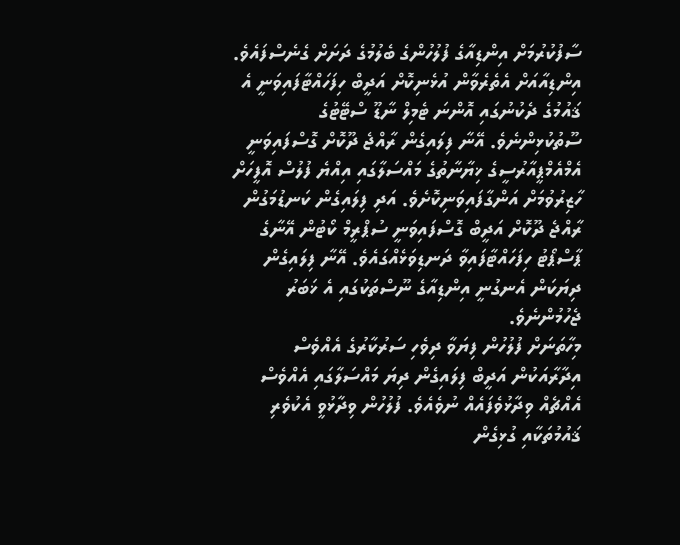ސާފުކުރުމަށް އިންޑިއާގެ ފުލުހުންގެ ބެލުމުގެ ދަށަށް ގެނެސްފައެވެ.
އިންޑިއާއަށް އެތެރެވާން އުޅެނިކޮށް އަދީބް ހިފަހައްޓާފައިވަނީ އެ ޤައުމުގެ ދެކުނުގައި އޮންނަ ޓެމިލް ނާޑޫ ސްޓޭޓުގެ ސޫތުކުޅިންނެވެ. އޭނާ ފިލައިގެން ރާއްޖެ ދޫކޮށް ގޮސްފައިވަނީ އެމްއެމްޕީއާރުސީގެ ޚިޔާނާތުގެ މައްސަލާގައި އިއްޔެ ފުލުސް އޮފީހަށް ހާޒިރުވުމަށް އަންގާފައިވަނިކޮށެވެ. އަދި ފިލައިގެން ކަނޑުމަގުން ރާއްޖެ ދޫކޮށް އަދީބް ގޮސްފައިވަނީ ސުޕްރީމް ކޯޓުން އޭނާގެ ޕާސްޕޯޓު ހިފަހައްޓާފައިވާ ދަނޑިވަޅެއްގައެވެ. އޭނާ ފިލައިގެން ދިޔަކަން އެނގުނީ އިންޑިއާގެ ނޫސްތަކުގައި އެ ޚަބަރު ޖެހުމުންނެވެ.
މިހާތަނަށް ފުލުހުން ފިޔަވާ ދިވެހި ސަރުކާރުގެ އެއްވެސް އިދާރާއަކުން އަދީބް ފިލައިގެން ދިޔަ މައްސަލާގައި އެއްވެސް އެއްޗެއް ވިދާޅުވެފައެއް ނުވެއެވެ. ފުލުހުން ވިދާޅުވީ އެކުވެރި ޤައުމުތަކާއި ގުޅިގެން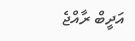އަދީބް ރާއްޖެ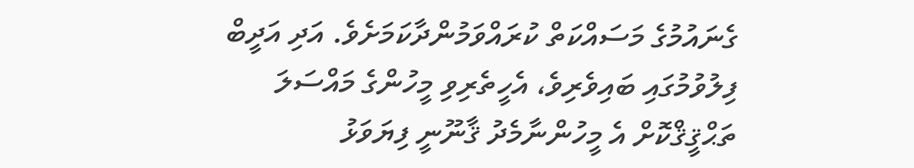ގެނައުމުގެ މަސައްކަތް ކުރައްވަމުންދާކަމަށެވެ. އަދި އަދީބް ފިލުވުމުގައި ބައިވެރިވެ، އެހީތެރިވި މީހުންގެ މައްސަލަ ތަޙްޤީޤްކޮށް އެ މީހުންނާމެދު ޤާނޫނީ ފިޔަވަޅު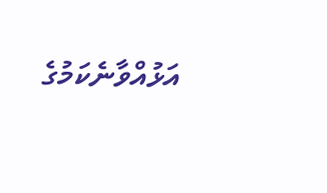އަޅުއްވާނެކަމުގެ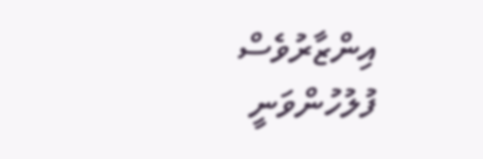އިންޒާރުވެސް ފުލުހުންވަނީ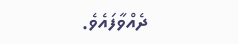ދެއްވާފައެވެ.